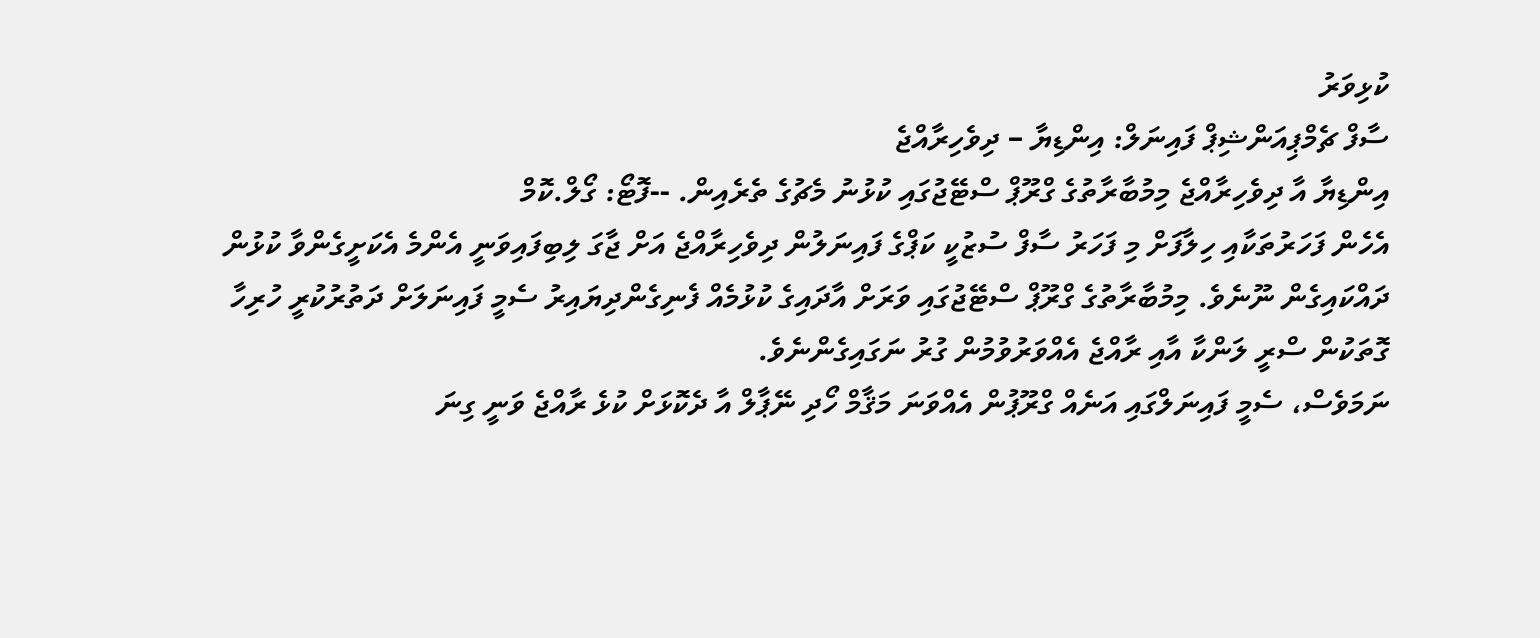ކުޅިވަރު
ސާފް ޗެމްޕިއަންޝިޕް ފައިނަލް: އިންޑިޔާ – ދިވެހިރާއްޖެ
އިންޑިޔާ އާ ދިވެހިރާއްޖެ މިމުބާރާތުގެ ގްރޫޕް ސްޓޭޖުގައި ކުޅުނު މެޗުގެ ތެރެއިން. --ފޮޓޯ: ގޯލް.ކޮމް
އެހެން ފަހަރުތަކާއި ހިލާފަށް މި ފަހަރު ސާފް ސުޒުކީ ކަޕްގެ ފައިނަލުން ދިވެހިރާއްޖެ އަށް ޖާގަ ލިބިފައިވަނީ އެންމެ އެކަށީގެންވާ ކުޅުން ދައްކައިގެން ނޫނެވެ. މިމުބާރާތުގެ ގްރޫޕް ސްޓޭޖުގައި ވަރަށް އާދައިގެ ކުޅުމެއް ފެނިގެންދިޔައިރު ސެމީ ފައިނަލަށް ދަތުރުކުރީ ހުރިހާ ގޮތަކުން ސްރީ ލަންކާ އާއި ރާއްޖެ އެއްވަރުވުމުން ގުރު ނަގައިގެންނެވެ.
ނަމަވެސް، ސެމީ ފައިނަލްގައި އަނެއް ގްރޫޕުން އެއްވަނަ މަޤާމް ހޯދި ނޭޕާލް އާ ދެކޮޅަށް ކުޅެ ރާއްޖެ ވަނީ ގިނަ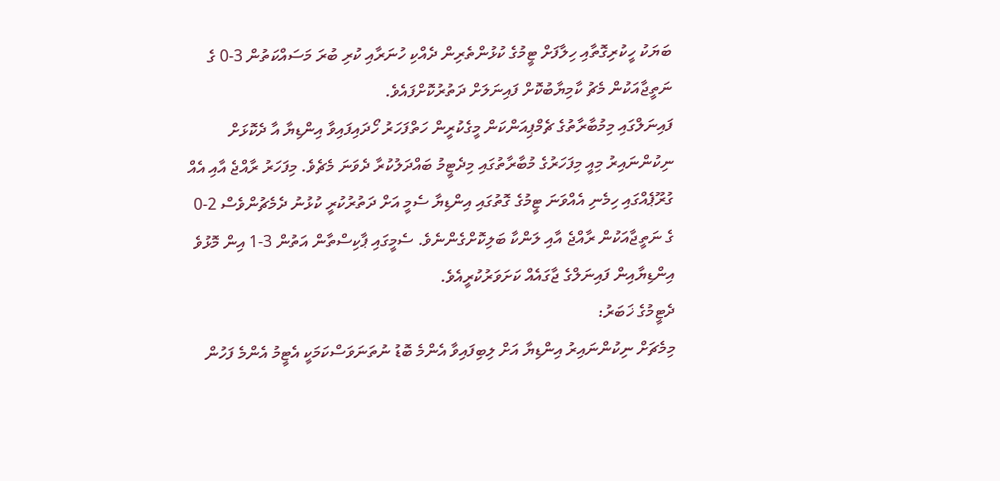ބަޔަކު ހީކުރިގޮތާއި ހިލާފަށް ޓީމުގެ ކުޅުންތެރިން ދެއްކި ހުނަރާއި ކުރި ބުރަ މަސައްކަތުން 3-0 ގެ ނަތީޖާއަކުން މެޗު ކާމިޔާބުކޮށް ފައިނަލަށް ދަތުރުކޮށްފައެވެ.
ފައިނަލްގައި މިމުބާރާތުގެ ޗެމްޕިއަންކަން މީގެކުރީން ހަތްފަހަރު ހޯދައިފައިވާ އިންޑިޔާ އާ ދެކޮޅަށް ނިކުންނައިރު މިއީ މިފަހަރުގެ މުބާރާތުގައި މިދެޓީމު ބައްދަލުކުރާ ދެވަނަ މެޗެވެ. މިފަހަރު ރާއްޖެ އާއި އެއް ގުރޫޕެއްގައި ހިމެނި އެއްވަނަ ޓީމުގެ ގޮތުގައި އިންޑިޔާ ސެމީ އަށް ދަތުރުކުރީ ކުޅުނު ދެމެޗުންވެސް 2-0 ގެ ނަތީޖާއަކުން ރާއްޖެ އާއި ލަންކާ ބަލިކޮށްގެންނެވެ. ސެމީގައި ޕާކިސްތާން އަތުން 3-1 އިން މޮޅުވެ އިންޑިޔާއިން ފައިނަލްގެ ޖާގައެއް ކަށަވަރުކުރީއެވެ.
ދެޓީމުގެ ޚަބަރު:
މިމެޗަށް ނިކުންނައިރު އިންޑިޔާ އަށް ލިބިފައިވާ އެންމެ ބޮޑު ނުތަނަވަސްކަމަކީ އެޓީމު އެންމެ ފަހުން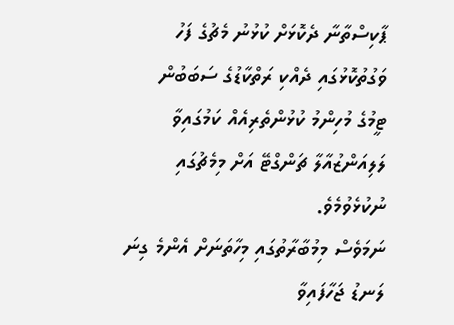ޕާކިސްތާނާ ދެކޮޅަށް ކުޅުނު މެޗުގެ ފަހު ވަގުތުކޮޅުގައި ދެއްކި ރަތްކާޑުގެ ސަބަބުން ޓީމުގެ މުހިންމު ކުޅުންތެރިއެއް ކަމުގައިވާ ލަލިއަންޒުއާލާ ޗަންގްޓޭ އަށް މިމެޗުގައި ނުކުޅެވުމެވެ.
ނަމަވެސް މިމުބާރާތުގައި މިހާތަނަށް އެންމެ ގިނަ ލަނޑު ޖަހާފައިވާ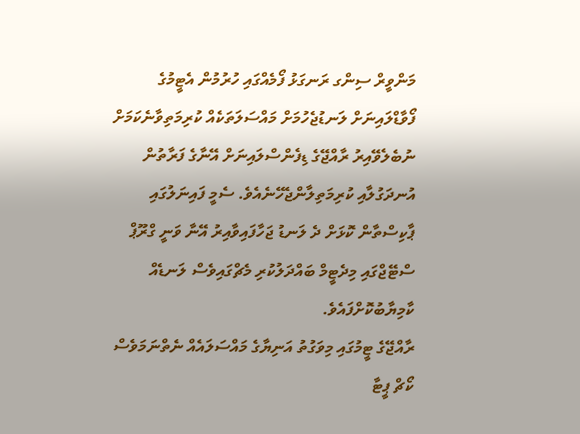މަންވީރް ސިންގ ރަނގަޅު ފޯމެއްގައި ހުރުމުން އެޓީމުގެ ފޯވާޑްލައިނަށް ލަނޑުޖެހުމަށް މައްސަލަތަކެއް ކުރިމަތިވާނެކަމަށް ނުބެލެވޭއިރު ރާއްޖޭގެ ޑިފެންސްލައިނަށް އޭނާގެ ފަރާތުން އުނދަގުލާއި ކުރިމަތިލާންޖެހޭނެއެވެ. ސެމީ ފައިނަލުގައި ޕާކިސްތާން ކޮޅަށް ދެ ލަނޑު ޖަހާފައިވާއިރު އޭނާ ވަނީ ގްރޫޕް ސްޓޭޖްގައި މިދެޓީމް ބައްދަލުކުރި މެޗްގައިވެސް ލަނޑެއް ކާމިޔާބުކޮށްފައެވެ.
ރާއްޖޭގެ ޓީމުގައި މިވަގުތު އަނިޔާގެ މައްސަލައެއް ނެތްނަމަވެސް ކޯޗް ޕީޓާ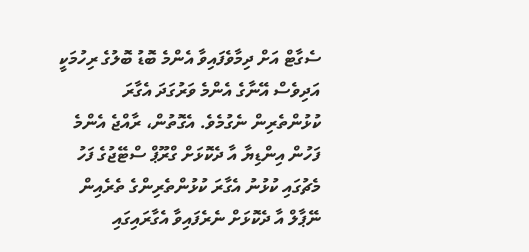ސެގާޓް އަށް ދިމާވެފައިވާ އެންމެ ބޮޑު ބޮލުގެ ރިހުމަކީ އަދިވެސް އޭނާގެ އެންމެ ވަރުގަދަ އެގާރަ ކުޅުންތެރިން ނެގުމެވެ. އެގޮތުން، ރާއްޖެ އެންމެ ފަހުން އިންޑިޔާ އާ ދެކޮޅަށް ގްރޫޕް ސްޓޭޖުގެ ފަހު މެޗުގައި ކުޅުނު އެގާރަ ކުޅުންތެރިންގެ ތެރެއިން ނޭޕާލް އާ ދެކޮޅަށް ނެރެފައިވާ އެގާރައިގައި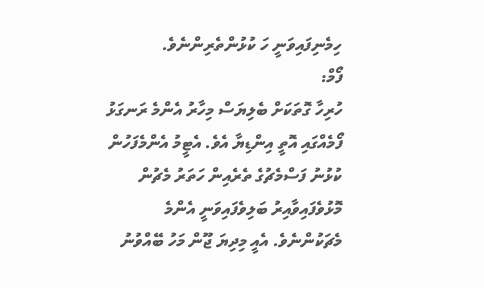ހިމެނިފައިވަނީ ހަ ކުޅުންތެރިންނެވެ.
ފޯމް:
ހުރިހާ ގޮތަކަށް ބެލިޔަސް މިހާރު އެންމެ ރަނގަޅު ފޯމެއްގައި އޮތީ އިންޑިޔާ އެވެ. އެޓީމު އެންމެފަހުން ކުޅުނު ފަސްމެޗުގެ ތެރެއިން ހަތަރު މެޗުން މޮޅުވެފައިވާއިރު ބަލިވެފައިވަނީ އެންމެ މެޗަކުންނެވެ. އެއީ މިދިޔަ ޖޫން މަހު ބޭއްވުނު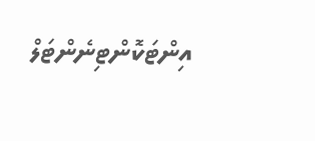އިންޓަކޮންޓިނެންޓަލް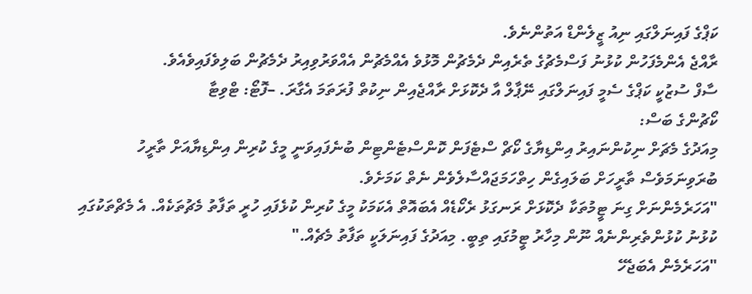ކަޕްގެ ފައިނަލްގައި ނިއު ޒީލެންޑް އަތުންނެވެ.
ރާއްޖެ އެންމެފަހުން ކުޅުނު ފަސްމެޗުގެ ތެރެއިން ދެމެޗުން މޮޅުވެ އެއްމެޗުން އެއްވަރުވިއިރު ދެމެޗުން ބަލިވެފައިވެއެވެ.
ސާފް ސުޒުކީ ކަޕްގެ ސެމީ ފައިނަލްގައި ނޭޕާލް އާ ދެކޮޅަށް ރާއްޖެއިން ނިކުތް ފުރަތަމަ އެގާރަ. –ފޮޓޯ: ޓްވިޓާ
ކޯޗުންގެ ބަސް:
މިއަދުގެ މެޗަށް ނިކުންނައިރު އިންޑިޔާގެ ކޯޗް ސްޓެފަން ކޮންސްޓެންޓިން ބުނެފައިވަނީ މީގެ ކުރިން އިންޑިޔާއަށް ތާރީހު ބުރަވިނަމަވެސް ތާރީހަށް ބަލައިގެން ހިތްހަމަޖައްސާލެވެން ނެތް ކަމަށެވެ.
"އަހަރެމެންނަށް ގިނަ ޓީމުތަކާ ދެކޮޅަށް ރަނގަޅު ރެކޯޑެއް އެބައޮތް އެކަމަކު މީގެ ކުރިން ކުޅެފައި ހުރީ ތަފާތު މެޗުތަކެއް. އެ މެޗްތަކުގައި ކުޅުނު ކުޅުންތެރިންނެއް ނޫން މިހާރު ޓީމުގައި ތިބީ. މިއަދުގެ ފައިނަލަކީ ތަފާތު މެޗެއް."
"އަހަރެމެން އެބަޖެހޭ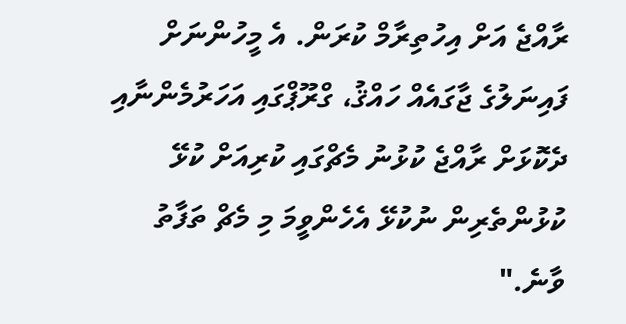ރާއްޖެ އަށް އިހުތިރާމް ކުރަން. އެ މީހުންނަށް ފައިނަލުގެ ޖާގައެއް ހައްޤު، ގްރޫޕްގައި އަހަރުމެންނާއި ދެކޮޅަށް ރާއްޖެ ކުޅުނު މެޗްގައި ކުރިއަށް ކުޅޭ ކުޅުންތެރިން ނުކުޅޭ އެހެންވީމަ މި މެޗް ތަފާތު ވާނެ."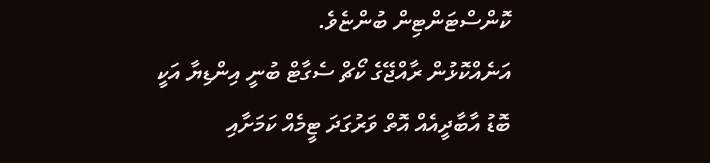ކޮންސްޓަންޓިން ބުންޏެވެ.
އަނެއްކޮޅުން ރާއްޖޭގެ ކޯޗް ސެގާޓް ބުނީ އިންޑިޔާ އަކީ ބޮޑު އާބާދީއެއް އޮތް ވަރުގަދަ ޓީމެއް ކަމަށާއި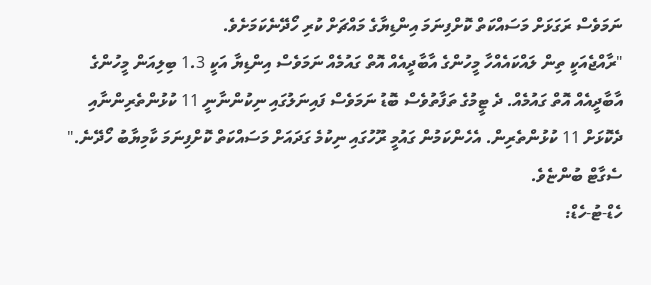ނަމަވެސް ރަގަޅަށް މަސައްކަތް ކޮށްފިނަމަ އިންޑިޔާގެ މައްޗަށް ކުރި ހޯދޭނެކަމަށެވެ.
"ރާއްޖެއަކީ ތިން ލައްކައެއްހާ މީހުންގެ އާބާދީއެއް އޮތް ގައުމެއް ނަމަވެސް އިންޑިޔާ އަކީ 1.3 ބިލިއަން މީހުންގެ އާބާދީއެއް އޮތް ގައުމެއް. ދެ ޓީމުގެ ތަފާތުވެސް ބޮޑު ނަމަވެސް ފައިނަލުގައި ނިކުންނާނީ 11 ކުޅުންތެރިންނާއި ދެކޮޅަށް 11 ކުޅުންތެރިން. އެހެންކަމުން ގައުމީ ރޫހުގައި ނިކުމެ ގަދައަށް މަސައްކަތް ކޮށްފިނަމަ ކާމިޔާބު ހޯދޭނެ." ސެގާޓް ބުންޏެވެ.
ހެޑް-ޓު-ހެޑް: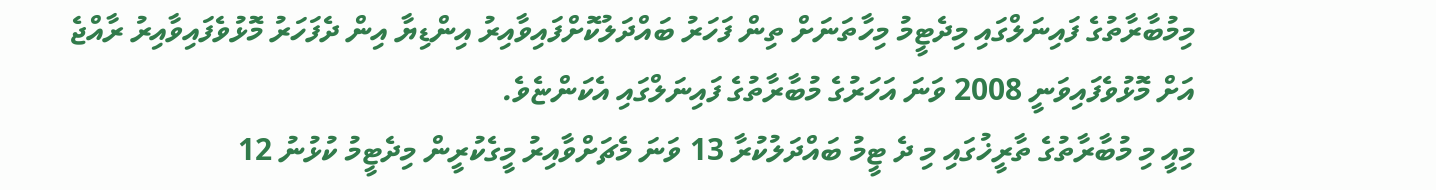މިމުބާރާތުގެ ފައިނަލްގައި މިދެޓީމު މިހާތަނަށް ތިން ފަހަރު ބައްދަލުކޮށްފައިވާއިރު އިންޑިޔާ އިން ދެފަހަރު މޮޅުވެފައިވާއިރު ރާއްޖެ އަށް މޮޅުވެފައިވަނީ 2008 ވަނަ އަހަރުގެ މުބާރާތުގެ ފައިނަލްގައި އެކަންޏެވެ.
މިއީ މި މުބާރާތުގެ ތާރީޚުގައި މި ދެ ޓީމު ބައްދަލުކުރާ 13 ވަނަ މެޗަށްވާއިރު މީގެކުރީން މިދެޓީމު ކުޅުނު 12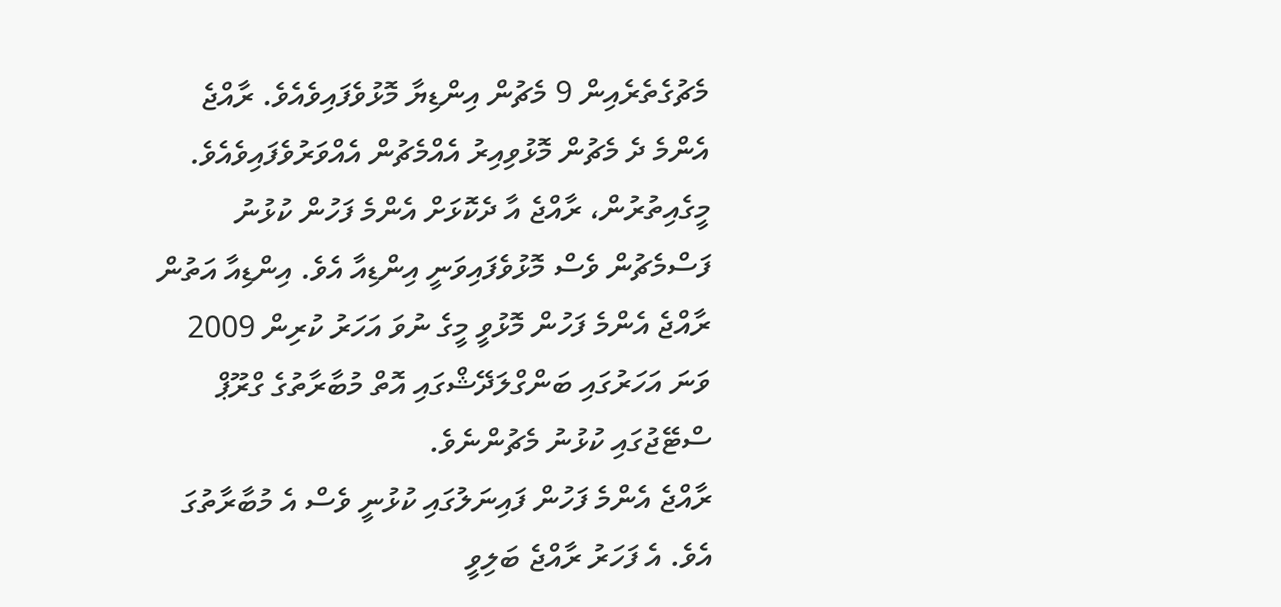މެޗުގެތެރެއިން 9 މެޗުން އިންޑިޔާ މޮޅުވެފައިވެއެވެ. ރާއްޖެ އެންމެ ދެ މެޗުން މޮޅުވިއިރު އެއްމެޗުން އެއްވަރުވެފައިވެއެވެ.
މީގެއިތުރުން، ރާއްޖެ އާ ދެކޮޅަށް އެންމެ ފަހުން ކުޅުނު ފަސްމެޗުން ވެސް މޮޅުވެފައިވަނީ އިންޑިއާ އެވެ. އިންޑިއާ އަތުން ރާއްޖެ އެންމެ ފަހުން މޮޅުވީ މީގެ ނުވަ އަހަރު ކުރިން 2009 ވަނަ އަހަރުގައި ބަންގްލަދޭޝްގައި އޮތް މުބާރާތުގެ ގްރޫޕް ސްޓޭޖުގައި ކުޅުނު މެޗުންނެވެ.
ރާއްޖެ އެންމެ ފަހުން ފައިނަލުގައި ކުޅުނީ ވެސް އެ މުބާރާތުގަ އެވެ. އެ ފަހަރު ރާއްޖެ ބަލިވީ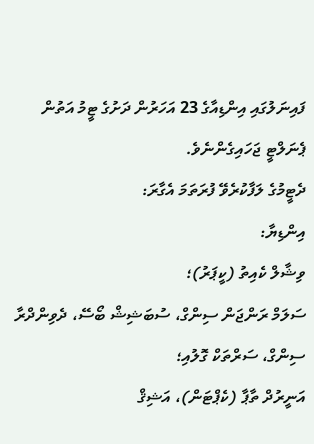ފައިނަލުގައި އިންޑިއާގެ 23 އަހަރުން ދަށުގެ ޓީމު އަތުން ޕެނަލްޓީ ޖަހައިގެންނެވެ.
ދެޓީމުގެ ލަފާކުރެވޭ ފުރަތަމަ އެގާރަ:
އިންޑިޔާ:
ވިޝާލް ކެއިތު (ކީޕަރު)؛
ސަލަމް ރަންޖަން ސިންގް، ސުބަޝިޝް ބޯސޭ، ދެވިންދްރާ ސިންގް، ސަރްތަކް ގޮލުއި؛
އަނީރުދް ތާޕާ (ކެޕްޓަން)، އަޝިޤް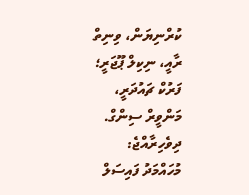ކުރްނިޔަން، ވިނިތް ރާއީ، ނިކިލް ޕޫޖަރީ؛
ފަރުކް ޗައުދަރީ، މަންވީރް ސިންގް.
ދިވެހިރާއްޖެ:
މުހައްމަދު ފައިސަލް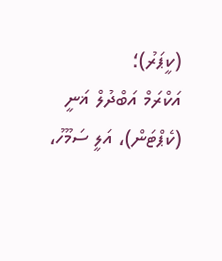(ކީޕަރު)؛
އަކްރަމް އަބްދުލް ޣަނީ (ކެޕްޓަން)، އަލީ ސަމޫހު،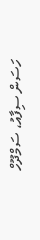ހަސަން ސިފާއު، ސަމްދޫހް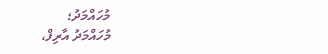މުހައްމަދު؛
މުހައްމަދު އާރިފް،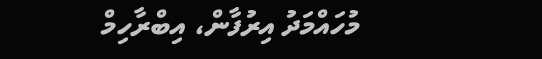މުހައްމަދު އިރުފާން، އިބްރާހިމް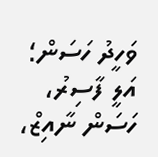ވަހީދު ހަސަން؛
އަލީ ފާސިރު، ހަސަން ނާއިޒް،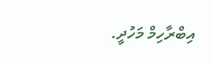އިބްރާހިމް މަހުދީ.